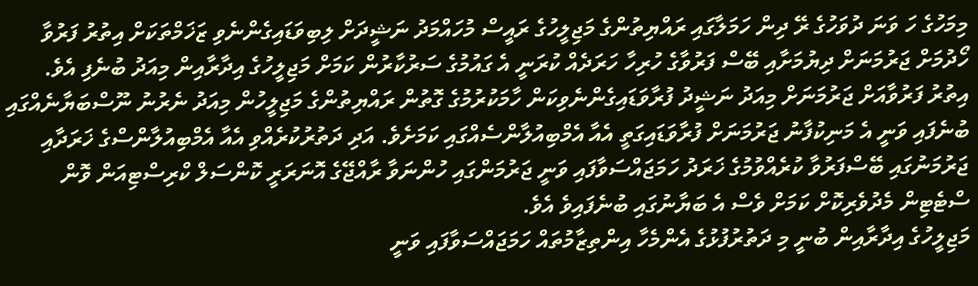މިމަހުގެ ހަ ވަނަ ދުވަހުގެ ރޭ ދިން ހަމަލާގައި ރައްޔިތުންގެ މަޖިލީހުގެ ރައީސް މުހައްމަދު ނަޝީދަށް ލިބިވަޑައިގެންނެވި ޒަޚަމްތަކަށް އިތުރު ފަރުވާ ހޯދުމަށް ޖަރުމަނަށް ދިޔުމަށާއި ބޭސް ފަރުވާގެ ހުރިހާ ހަރަދެއް ކުރަނީ އެ ގައުމުގެ ސަރުކާރުން ކަމަށް މަޖިލީހުގެ އިދާރާއިން މިއަދު ބުނެފި އެވެ.
އިތުރު ފަރުވާއަށް ޖަރުމަނަށް މިއަދު ނަޝީދު ފުރާވަޑައިގެންނެވިކަން ހާމަކުރުމުގެ ގޮތުން ރައްޔިތުންގެ މަޖިލީހުން މިއަދު ނެރުނު ނޫސްބަޔާނެއްގައި ބުނެފައި ވަނީ އެ މަނިކުފާނު ޖަރުމަނަށް ފުރާވަޑައިގަތީ އެއާ އެމްބިއުލާންސެއްގައި ކަމަށެވެ. އަދި ދަތުރުކުރެއްވި އެއާ އެމްބިއުލާންސްގެ ޚަރަދާއި ޖަރުމަނުގައި ބޭސްފަރުވާ ކުރެއްވުމުގެ ޚަރަދު ހަމަޖައްސަވާފައި ވަނީ ޖަރުމަންގައި ހުންނަވާ ރާއްޖޭގެ އޮނަރަރީ ކޮންސަލް ކްރިސްޓިއަން ވޮން ސްޓެޓިން މެދުވެރިކޮށް ކަމަށް ވެސް އެ ބަޔާނުގައި ބުނެފައިވެ އެވެ.
މަޖިލީހުގެ އިދާރާއިން ބުނީ މި ދަތުރުފުޅުގެ އެންމެހާ އިންތިޒާމުތައް ހަމަޖައްސަވާފައި ވަނީ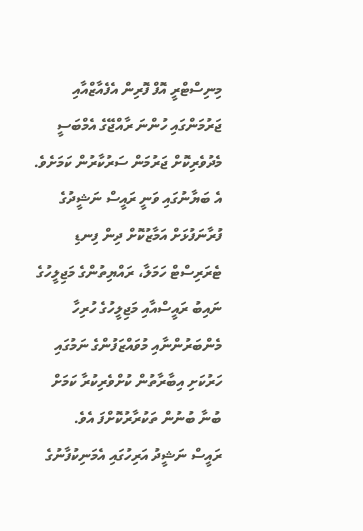މިނިސްޓްރީ އޮފް ފޮރިން އެފެއާޒްއާއި ޖަރުމަންގައި ހުންނަ ރާއްޖޭގެ އެމްބަސީ މެދުވެރިކޮށް ޖަރުމަން ސަރުކާރުން ކަމަށެވެ.
އެ ބަޔާނުގައި ވަނީ ރައީސް ނަޝީދުގެ ފުރާނަފުޅަށް އަމާޒުކޮށް ދިން ފިނޑި ޓެރަރިސްޓް ހަމަލާ، ރައްޔިތުންގެ މަޖިލީހުގެ ނައިބު ރައީސްއާއި މަޖިލީހުގެ ހުރިހާ މެންބަރުންނާއި މުވައްޒަފުންގެ ނަމުގައި ހަރުކަށި އިބާރާތުން ކުށްވެރިކުރާ ކަމަށް ބުނާ ބުނުން ތަކުރާރުކޮށްފަ އެވެ.
ރައީސް ނަޝީދު އަރިހުގައި އެމަނިކުފާނުގެ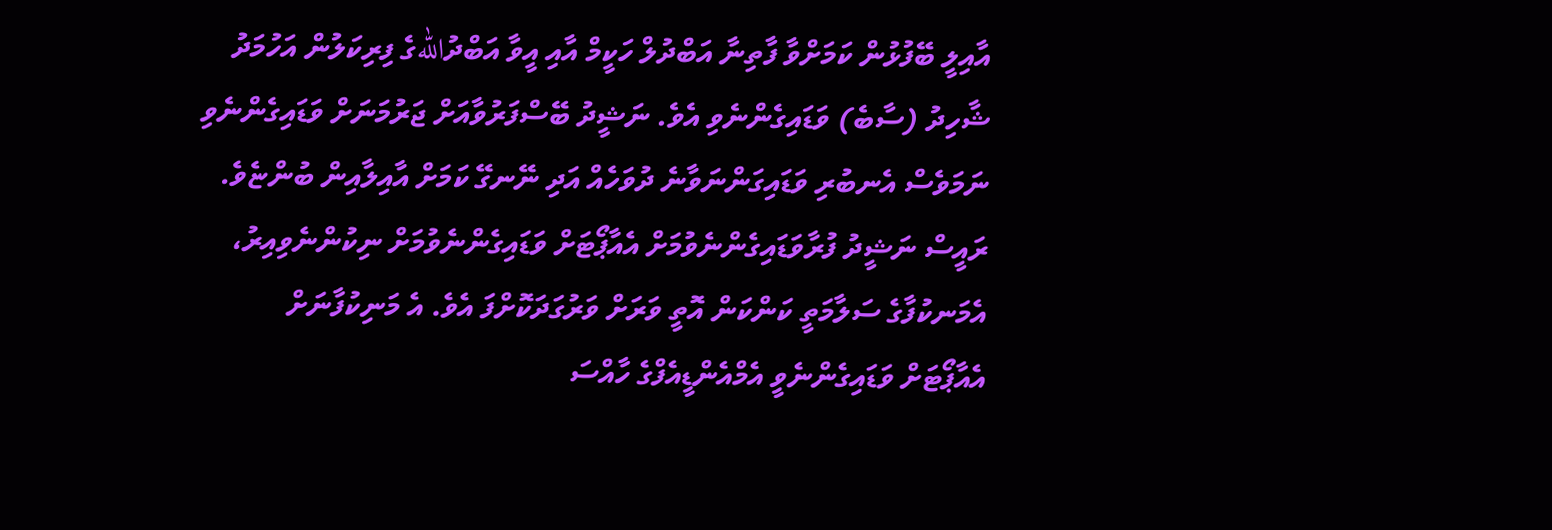އާއިލީ ބޭފުޅުން ކަމަށްވާ ފާތިނާ އަބްދުލް ހަކީމް އާއި އީވާ އަބްދުاللهގެ ފިރިކަލުން އަހުމަދު ޝާހިދު (ސާބެ) ވަޑައިގެންނެވި އެވެ. ނަޝީދު ބޭސްފަރުވާއަށް ޖަރުމަނަށް ވަޑައިގެންނެވި ނަމަވެސް އެނބުރި ވަޑައިގަންނަވާނެ ދުވަހެއް އަދި ނޭނގޭ ކަމަށް އާއިލާއިން ބުންޏެވެ.
ރައީސް ނަޝީދު ފުރާވަޑައިގެންނެވުމަށް އެއާޕޯޓަށް ވަޑައިގެންނެވުމަށް ނިކުންނެވިއިރު، އެމަނކުފާގެ ސަލާމަތީ ކަންކަން އޮތީ ވަރަށް ވަރުގަދަކޮށްފަ އެވެ. އެ މަނިކުފާނަށް އެއާޕޯޓަށް ވަޑައިގެންނެވީ އެމްއެންޑީއެފްގެ ހާއްސަ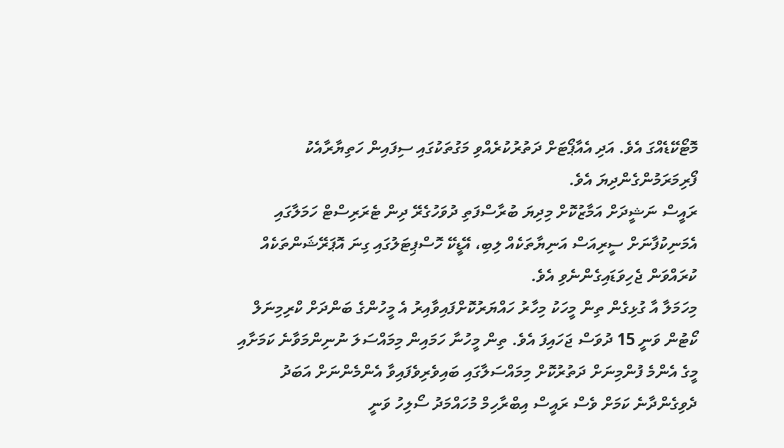މޮޓޯކޭޑެއްގަ އެވެ. އަދި އެއާޕޯޓަށް ދަތުރުކުރެއްވި މަގުތަކުގައި ސިފައިން ހަތިޔާރާއެކު ފޯރިމަރަމުންގެންދިޔަ އެވެ.
ރައީސް ނަޝީދަށް އަމާޒުކޮށް މިދިޔަ ބުރާސްފަތި ދުވަހުގެރޭ ދިން ޓެރަރިސްޓް ހަމަލާގައި އެމަނިކުފާނަށް ސީރިއަސް އަނިޔާތަކެއް ލިބި، އޭޑީކޭ ހޮސްޕިޓަލުގައި ގިނަ އޮޕަރޭޝަންތަކެއް ކުރައްވަން ޖެހިވަޑައިގެންނެވި އެވެ.
މިހަމަލާ އާ ގުޅިގެން ތިން މީހަކު މިހާރު ހައްޔަރުކޮށްފައިވާއިރު އެ މީހުންގެ ބަންދަށް ކްރިމިނަލް ކޯޓުން ވަނީ 15 ދުވަސް ޖަހައިފަ އެވެ. ތިން މީހުނާ ހަމައިން މިމައްސަލަ ނުނިންމަވާނެ ކަމަށާއި މީގެ އެންމެ ފުންމިނަށް ދަތުރުކޮށް މިމައްސަލާގައި ބައިވެރިވެފައިވާ އެންމެންނަށް އަބަދު ދެވިގެންދާނެ ކަމަށް ވެސް ރައީސް އިބްރާހިމް މުހައްމަދު ސޯލިހު ވަނީ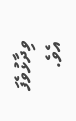ވިދާޅުވެފަ އެވެ.